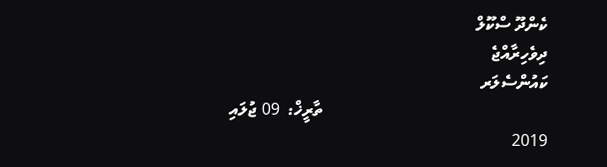ކެންދޫ ސްކޫލް
ދިވެހިރާއްޖެ
ކައުންސެލަރ
                                                      ތާރީޚް:  09 ޖުލައި 2019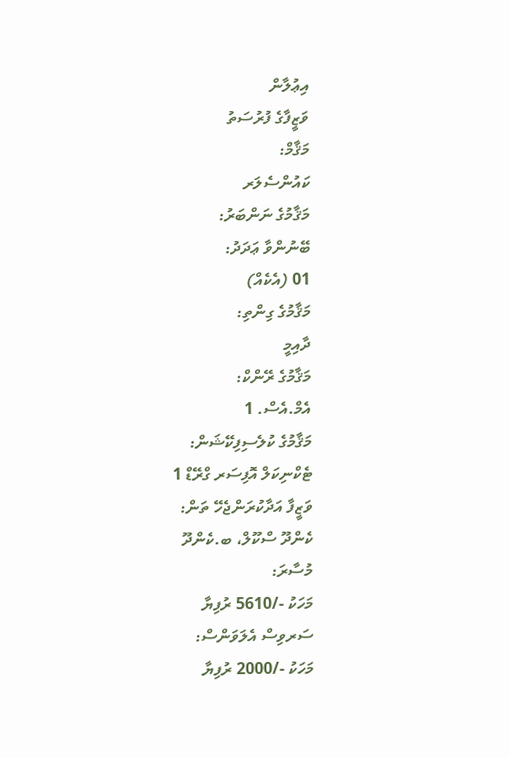އިޢުލާން
ވަޒީފާގެ ފުރުސަތު
މަޤާމް:
ކައުންސެލަރ
މަޤާމުގެ ނަންބަރު:
ބޭނުންވާ ޢަދަދު:
01 (އެކެއް)
މަޤާމުގެ ގިންތި:
ދާއިމީ
މަޤާމުގެ ރޭންކް:
އެމް.އެސް. 1
މަޤާމުގެ ކުލެސިފިކޭޝަން:
ޓެކްނިކަލް އޮފިސަރ ގްރޭޑް 1
ވަޒީފާ އަދާކުރަންޖެހޭ ތަން:
ކެންދޫ ސްކޫލް، ބ.ކެންދޫ
މުސާރަ:
މަހަކު -/5610 ރުފިޔާ
ސަރވިސް އެލަވަންސް:
މަހަކު -/2000 ރުފިޔާ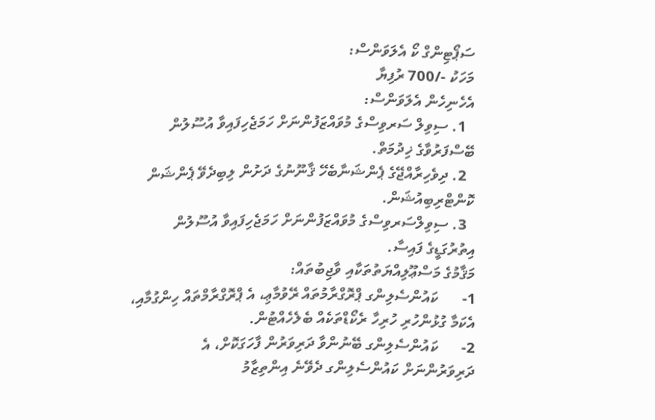ސަޕޯޓިންގް ކޯ އެލަވަންސް:
މަހަކު -/700 ރުފިޔާ
އެހެނިހެން އެލަވަންސް:
  1. ސިވިލް ސަރވިސްގެ މުވައްޒަފުންނަށް ހަމަޖެހިފައިވާ އުސޫލުން ބޭސްފަރުވާގެ ޚިދުމަތް.
  2. ދިވެހިރާއްޖޭގެ ޕެންޝަނާބެހޭ ޤާނޫނުގެ ދަށުން ލިބިދެވޭ ޕެންޝަން ކޮންޓްރިބިއުޝަން.
  3. ސިވިލްސަރވިސްގެ މުވައްޒަފުންނަށް ހަމަޖެހިފައިވާ އުސޫލުން އިތުރުގަޑީގެ ފައިސާ.
މަޤާމުގެ މަސްޢޫލިއްޔަތުތަކާއި ވާޖިބުތައް:
1-      ކައުންސެލިންގ ޕްރޮގްރާމުތައް ރޭވުމާޢި، އެ ޕްރޮގްރާމްތައް ހިންގުމާއި، އެކަމާ ގުޅުންހުރި ހުރިހާ ރެކޯޑްތަކެއް ބެލެހެއްޓުން.
2-      ކައުންސެލިންގ ބޭނުންވާ ދަރިވަރުން ފާހަގަކޮށް، އެ ދަރިވަރުންނަށް ކައުންސެލިންގ ދެވޭނެ އިންތިޒާމު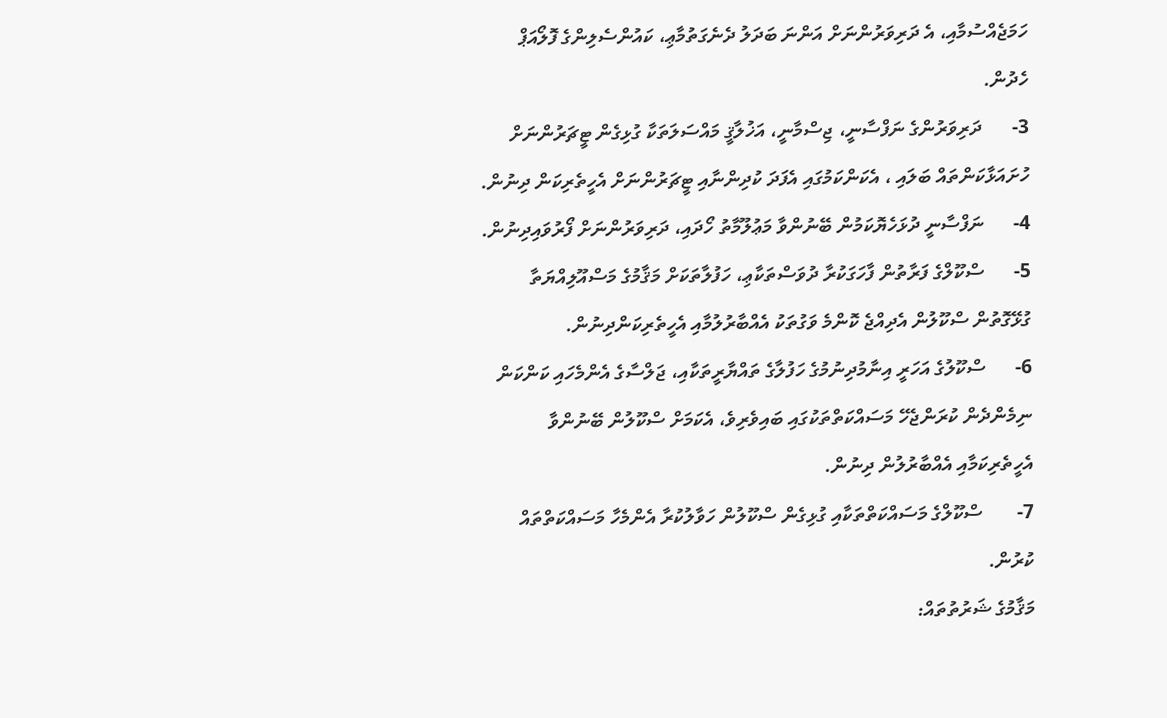ހަމަޖެއްސުމާއި، އެ ދަރިވަރުންނަށް އަންނަ ބަދަލު ދެނެގަތުމާޢި، ކައުންސެލިންގެ ފޮލޯއަޕް ހެދުން.
3-      ދަރިވަރުންގެ ނަފްސާނީ، ޖިސްމާނީ، އަޚުލާޤީ މައްސަލަތަކާ ގުޅިގެން ޓީޗަރުންނަށް  ހުށައަޅާކަންތައް ބަލައި ، އެކަންކަމުގައި އެފަދަ ކުދިންނާއި ޓީޗަރުންނަށް އެހީތެރިކަން ދިނުން.
4-      ނަފްސާނީ ދުޅަހެޔޮކަމުން ބޭނުންވާ މަޢުލޫމާތު ހޯދައި، ދަރިވަރުންނަށް ފޯރުވައިދިނުން.
5-      ސްކޫލްގެ ފަރާތުން ފާހަގަކުރާ ދުވަސްތަކާޢި، ހަފުލާތަކަށް މަޤާމުގެ މަސްއޫލިއްޔަތާ ގުޅޭގޮތުން ސްކޫލުން އެދިއްޖެ ކޮންމެ ވަގުތަކު އެއްބާރުލުމާއި އެހީތެރިކަންދިނުން.
6-      ސްކޫލުގެ އަހަރީ އިނާމުދިނުމުގެ ހަފުލާގެ ތައްޔާރީތަކާއި، ޖަލްސާގެ އެންމެހައި ކަންކަން ނިމެންދެން ކުރަންޖެހޭ މަސައްކަތްތަކުގައި ބައިވެރިވެ، އެކަމަށް ސްކޫލުން ބޭނުންވާ އެހީތެރިކަމާއި އެއްބާރުލުން ދިނުން.
7-       ސްކޫލްގެ މަސައްކަތްތަކާއި ގުޅިގެން ސްކޫލުން ހަވާލުކުރާ އެންމެހާ މަސައްކަތްތައް ކުރުން.
މަޤާމުގެ ޝަރުތުތައް: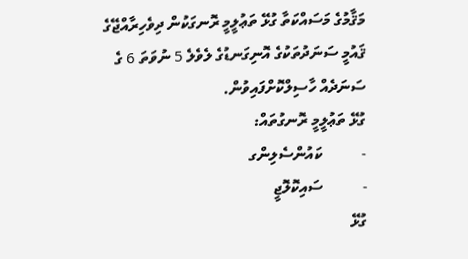މަޤާމުގެ މަސައްކަތާ ގުޅޭ ތަޢުލީމީ ރޮނގަކުން ދިވެހިރާއްޖޭގެ ޤައުމީ ސަނަދުތަކުގެ އޮނިގަނޑުގެ ލެވެލެ 5 ނުވަތަ 6 ގެ ސަނަދެއް ހާސިލްކޮށްފައިވުން.
ގުޅޭ ތަޢުލީމީ ރޮނގުތައް:
-          ކައުންސެލިންގ
-          ސައިކޮލޮޖީ
ގުޅޭ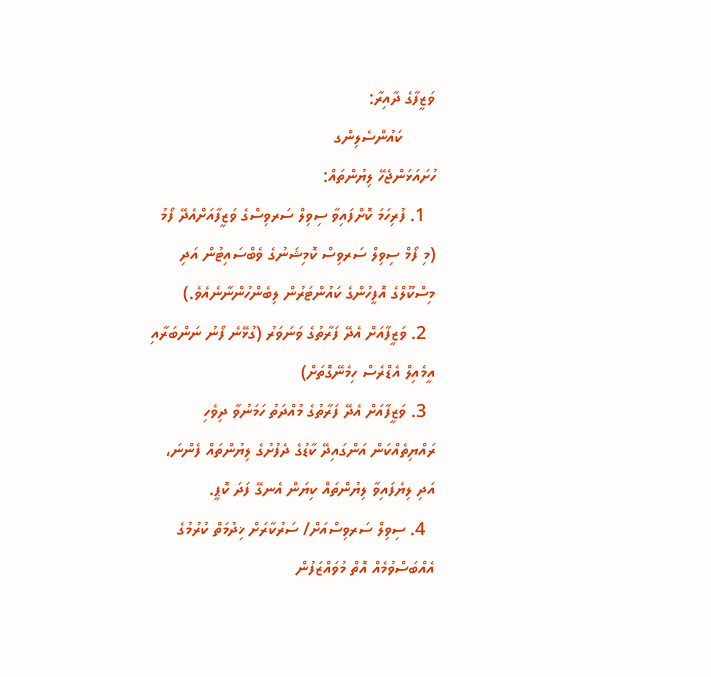ވަޒީފާގެ ދާއިރާ:
       ކައުންސެލިންގ
ހުށައަޅަންޖެހޭ ލިޔުންތައް:
  1. ފުރިހަމަ ކޮށްފައިވާ ސިވިލް ސަރވިސްގެ ވަޒީފާއަށްއެދޭ ފޯމު (މި ފޯމް ސިވިލް ސަރވިސް ކޮމިޝަނުގެ ވެބްސައިޓުން އަދި މިސްކޫލްގެ އޮފީހުންގެ ކައުންޓަރުން ލިބެންހުންނާނެއެވެ.)
  2. ވަޒީފާއަށް އެދޭ ފަރާތުގެ ވަނަވަރު (ގުޅޭނެ ފޯނު ނަންބަރާއި އީމެއިލް އެޑްރެސް ހިމެނޭގޮތަށް)
  3. ވަޒީފާއަށް އެދޭ ފަރާތުގެ މުއްދަތު ހަމަނުވާ ދިވެހި ރައްޔިތެއްކަން އަންގައިދޭ ކާޑުގެ ދެފުށުގެ ލިޔުންތައް ފެންނަ، އަދި ލިޔެފައިވާ ލިޔުންތައް ކިޔަން އެނގޭ ފަދަ ކޮޕީ.
  4. ސިވިލް ސަރވިސްއަށް/ ސަރުކާރަށް ޚިދުމަތް ކުރުމުގެ އެއްބަސްވުމެއް އޮތް މުވައްޒަފުން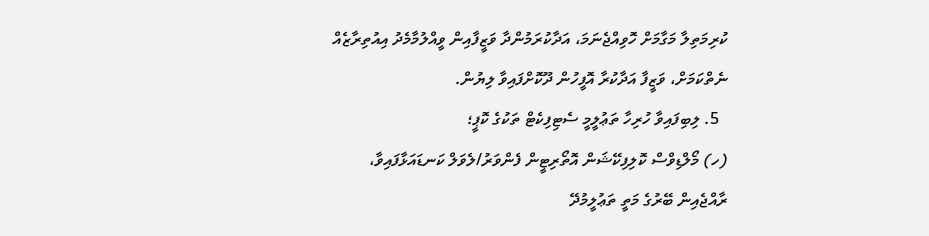ކުރިމަތިލާ މަގާމަށް ހޮވިއްޖެނަމަ، އަދާކުރަމުންދާ ވަޒީފާއިން ވީއްލުމާމެދު އިއުތިރާޒެއް ނެތްކަމަށް، ވަޒީފާ އަދާކުރާ އޮފީހުން ދޫކޮށްފައިވާ ލިޔުން.
  5. ލިބިފައިވާ ހުރިހާ ތަޢުލީމީ ސެޓިފިކެޓް ތަކުގެ ކޮޕީ؛
(ހ) މޯލްޑިވްސް ކޮލިފިކޭޝަން އޮތޯރިޓީން ފެންވަރު/ލެވަލް ކަނޑައަޅާފައިވާ، ރާއްޖެއިން ބޭރުގެ މަތީ ތަޢުލީމުދޭ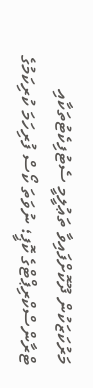މަރުކަޒަކުން ދޫކޮށްފައިވާ ތަޢުލީމީ ސެޓުފިކެޓުތަކާއި ޓްރާންސްކްރިޕްޓްގެ ކޮޕީ؛ ނުވަތަ ކޯސް ފުރިހަމަ ކުރިކަމުގެ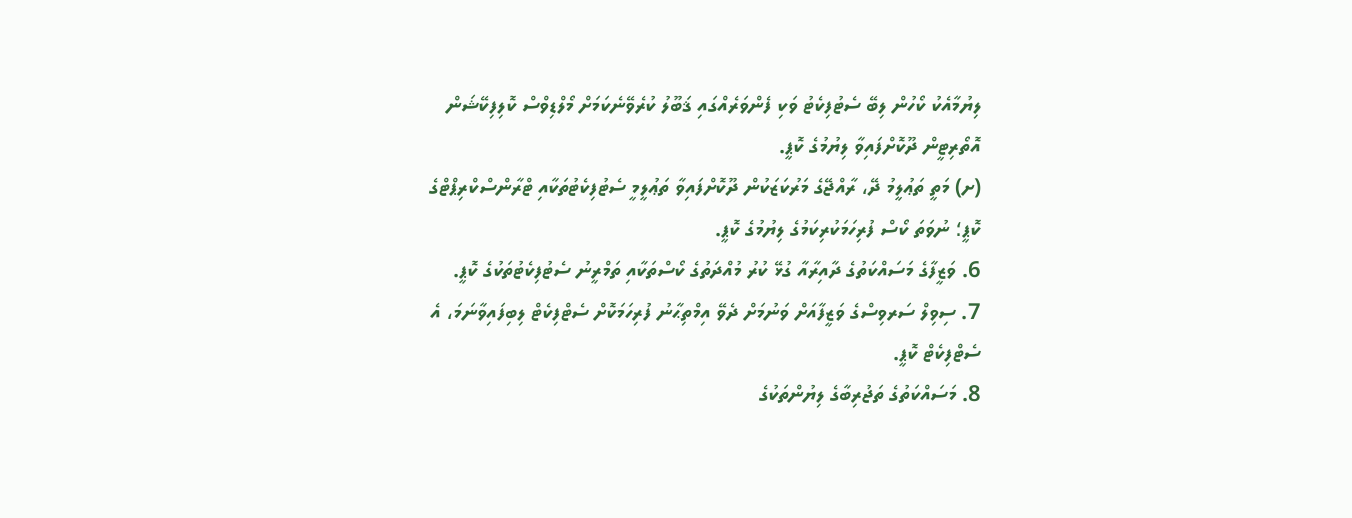ލިޔުމާއެކު ކޯހުން ލިބޭ ސެޓުފިކެޓު ވަކި ފެންވަރެއްގައި ޤަބޫލު ކުރެވޭނެކަމަށް މޯލްޑިވްސް ކޮލިފިކޭޝަން އޮތޯރިޓީން ދޫކޮށްފައިވާ ލިޔުމުގެ ކޮޕީ.
(ށ) މަތީ ތަޢުލީމު ދޭ، ރާއްޖޭގެ މަރުކަޒަކުން ދޫކޮށްފައިވާ ތަޢުލީމީ ސެޓުފިކެޓުތަކާއި ޓްރާންސްކްރިޕްޓްގެ ކޮޕީ؛ ނުވަތަ ކޯސް ފުރިހަމަކުރިކަމުގެ ލިޔުމުގެ ކޮޕީ.
6. ވަޒީފާގެ މަސައްކަތުގެ ދާއިރާއާ ގުޅޭ ކުރު މުއްދަތުގެ ކޯސްތަކާއި ތަމްރީނު ސެޓުފިކެޓުތަކުގެ ކޮޕީ.
7. ސިވިލް ސަރވިސްގެ ވަޒީފާއަށް ވަނުމަށް ދެވޭ އިމްތިޙާނު ފުރިހަމަކޮށް ސެޓްފިކެޓް ލިބިފައިވާނަމަ، އެ ސެޓްފިކެޓް ކޮޕީ.
8. މަސައްކަތުގެ ތަޖުރިބާގެ ލިޔުންތަކުގެ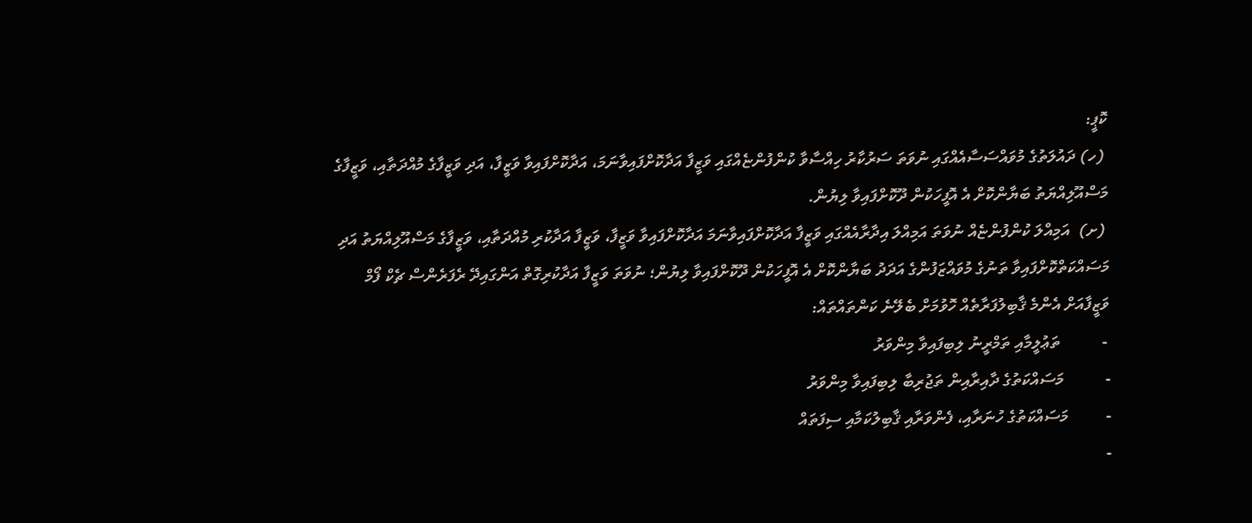ކޮޕީ:
 (ހ) ދައުލަތުގެ މުވައްސަސާއެއްގައި ނުވަތަ ސަރުކާރު ހިއްސާވާ ކުންފުންޏެއްގައި ވަޒީފާ އަދާކޮށްފައިވާނަމަ، އަދާކޮށްފައިވާ ވަޒީފާ، އަދި ވަޒީފާގެ މުއްދަތާއި، ވަޒީފާގެ މަސްއޫލިއްޔަތު ބަޔާންކޮށް އެ އޮފީހަކުން ދޫކޮށްފައިވާ ލިޔުން.
 (ށ)  އަމިއްލަ ކުންފުންޏެއް ނުވަތަ އަމިއްލަ އިދާރާއެއްގައި ވަޒީފާ އަދާކޮށްފައިވާނަމަ އަދާކޮށްފައިވާ ވަޒީފާ، ވަޒީފާ އަދާކުރި މުއްދަތާއި، ވަޒީފާގެ މަސްއޫލިއްޔަތު އަދި މަސައްކަތްކޮށްފައިވާ ތަނުގެ މުވައްޒަފުންގެ އަދަދު ބަޔާންކޮށް އެ އޮފީހަކުން ދޫކޮށްފައިވާ ލިޔުން؛ ނުވަތަ ވަޒީފާ އަދާކުރިގޮތް އަންގައިދޭ ރެފަރެންސް ޗެކް ފޯމް
ވަޒީފާއަށް އެންމެ ޤާބިލުފަރާތެއް ހޮވުމަށް ބެލޭނެ ކަންތައްތައް:
 -          ތަޢުލީމާއި ތަމްރީނު ލިބިފައިވާ މިންވަރު
-          މަސައްކަތުގެ ދާއިރާއިން ތަޖުރިބާ ލިބިފައިވާ މިންވަރު
-         މަސައްކަތުގެ ހުނަރާއި، ފެންވަރާއި ޤާބިލުކަމާއި ސިފަތައް
-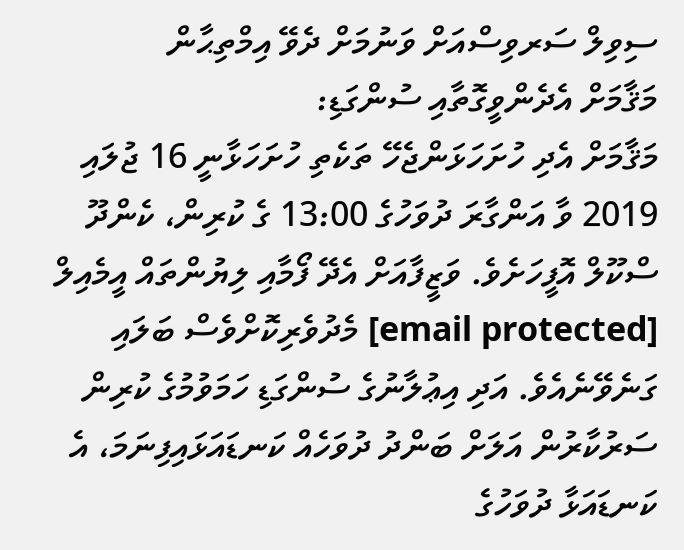ސިވިލް ސަރވިސްއަށް ވަނުމަށް ދެވޭ އިމްތިޙާން
މަޤާމަށް އެދެންވީގޮތާއި ސުންގަޑި:
މަޤާމަށް އެދި ހުށަހަޅަންޖެހޭ ތަކެތި ހުށަހަޅާނީ 16 ޖުލައި 2019 ވާ އަންގާރަ ދުވަހުގެ 13:00 ގެ ކުރިން، ކެންދޫ ސްކޫލް އޮފީހަށެވެ. ވަޒީފާއަށް އެދޭ ފޯމާއި ލިޔުންތައް އީމެއިލް  [email protected] މެދުވެރިކޮށްވެސް ބަލައި ގަނެވޭނެއެވެ. އަދި އިޢުލާނުގެ ސުންގަޑި ހަމަވުމުގެ ކުރިން ސަރުކާރުން އަލަށް ބަންދު ދުވަހެއް ކަނޑައަޅައިފިނަމަ، އެ ކަނޑައަޅާ ދުވަހުގެ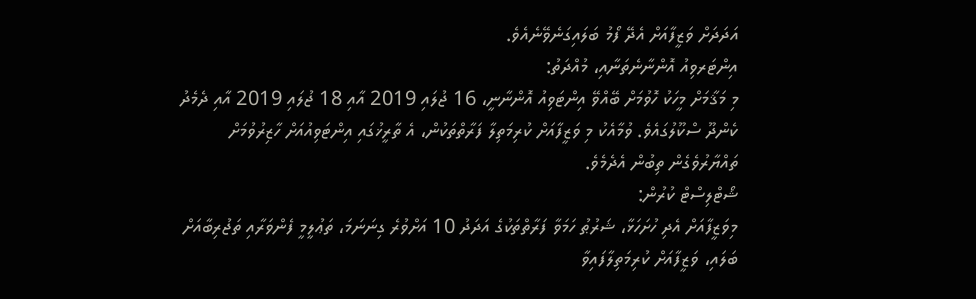އަދަދަށް ވަޒީފާއަށް އެދޭ ފޯމު ބަލައިގަނެވޭނެއެވެ.
އިންޓަރވިއު އޮންނާނެތަނާއި، މުއްދަތު:
މި މަޤާމަށް މީހަކު ހޮވުމަށް ބޭއްވޭ އިންޓަވިއު އޮންނާނީ، 16 ޖުލައި 2019 އާއި 18 ޖުލައި 2019 އާއި ދެމެދު ކެންދޫ ސްކޫލުގައެވެ. ވުމާއެކު މި ވަޒީފާއަށް ކުރިމަތިލާ ފަރާތްތަކުން، އެ ތާރީޚުގައި އިންޓަވިއުއަށް ހާޒިރުވުމަށް ތައްޔާރުވެގެން ތިބުން އެދެމެވެ.
ޝޯޓްލިސްޓް ކުރުން:
މިވަޒީފާއަށް އެދި ހުށަހަޅާ، ޝަރުޠު ހަމަވާ ފަރާތްތަކުގެ އަދަދު 10 އަށްވުރެ ގިނަނަމަ، ތަޢުލީމީ ފެންވަރާއި ތަޖުރިބާއަށް ބަލައި، ވަޒީފާއަށް ކުރިމަތިލާފައިވާ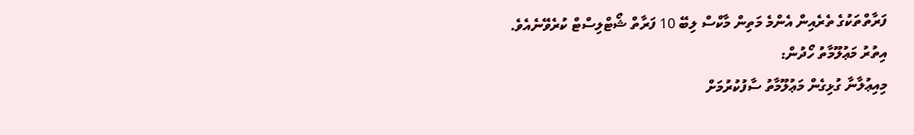ފަރާތްތަކުގެ ތެރެއިން އެންމެ މަތިން މާކްސް ލިބޭ 10 ފަރާތް ޝޯޓްލިސްޓް ކުރެވޭނެއެވެ.
އިތުރު މަޢުލޫމާތު ހޯދުން:
މިއިޢުލާނާ ގުޅިގެން މަޢުލޫމާތު ސާފުކުރުމަށް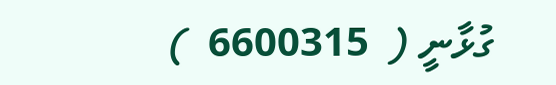ގުޅާނީ (  6600315  )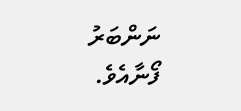ނަންބަރު ފޯނާއެވެ.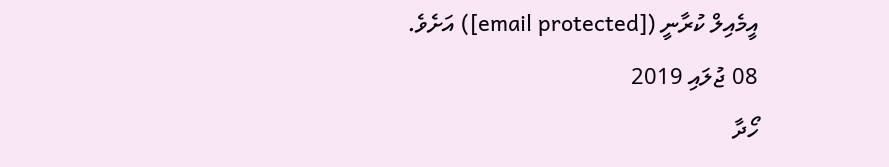އީމެއިލް ކުރާނީ ([email protected]) އަށެވެ.
08 ޖުލައި 2019
ހޯދާ